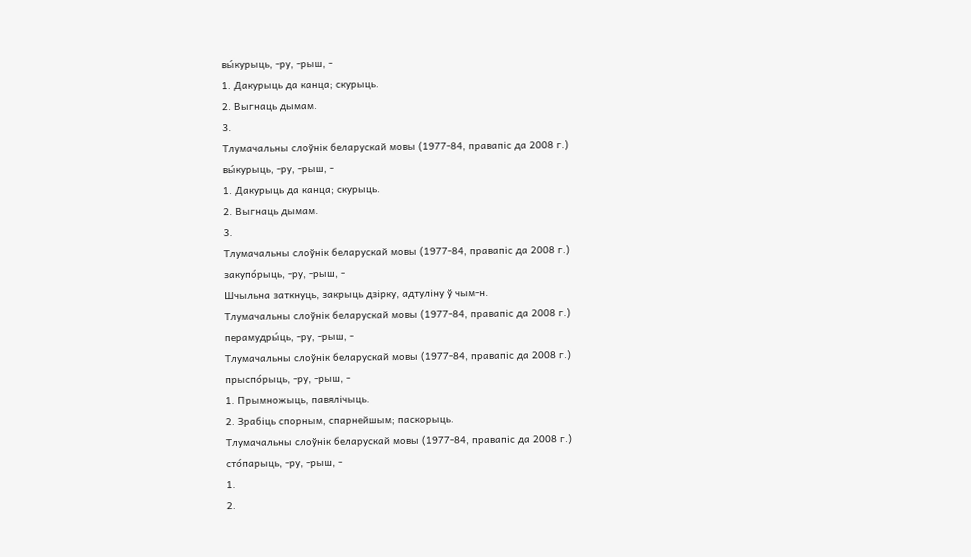вы́курыць, ‑ру, ‑рыш, ‑
1. Дакурыць да канца; скурыць.
2. Выгнаць дымам.
3.
Тлумачальны слоўнік беларускай мовы (1977-84, правапіс да 2008 г.)
вы́курыць, ‑ру, ‑рыш, ‑
1. Дакурыць да канца; скурыць.
2. Выгнаць дымам.
3.
Тлумачальны слоўнік беларускай мовы (1977-84, правапіс да 2008 г.)
закупо́рыць, ‑ру, ‑рыш, ‑
Шчыльна заткнуць, закрыць дзірку, адтуліну ў чым‑н.
Тлумачальны слоўнік беларускай мовы (1977-84, правапіс да 2008 г.)
перамудры́ць, ‑ру, ‑рыш, ‑
Тлумачальны слоўнік беларускай мовы (1977-84, правапіс да 2008 г.)
прыспо́рыць, ‑ру, ‑рыш, ‑
1. Прымножыць, павялічыць.
2. Зрабіць спорным, спарнейшым; паскорыць.
Тлумачальны слоўнік беларускай мовы (1977-84, правапіс да 2008 г.)
сто́парыць, ‑ру, ‑рыш, ‑
1.
2.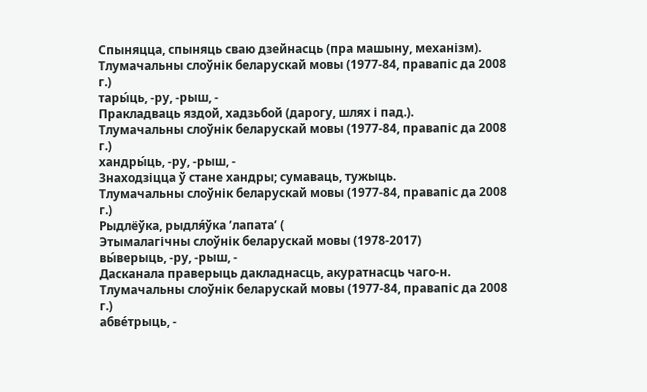Спыняцца, спыняць сваю дзейнасць (пра машыну, механізм).
Тлумачальны слоўнік беларускай мовы (1977-84, правапіс да 2008 г.)
тары́ць, ‑ру, ‑рыш, ‑
Пракладваць яздой, хадзьбой (дарогу, шлях і пад.).
Тлумачальны слоўнік беларускай мовы (1977-84, правапіс да 2008 г.)
хандры́ць, ‑ру, ‑рыш, ‑
Знаходзіцца ў стане хандры; сумаваць, тужыць.
Тлумачальны слоўнік беларускай мовы (1977-84, правапіс да 2008 г.)
Рыдлёўка, рыдля́ўка ’лапата’ (
Этымалагічны слоўнік беларускай мовы (1978-2017)
вы́верыць, ‑ру, ‑рыш, ‑
Дасканала праверыць дакладнасць, акуратнасць чаго‑н.
Тлумачальны слоўнік беларускай мовы (1977-84, правапіс да 2008 г.)
абве́трыць, ‑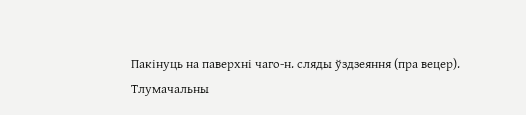Пакінуць на паверхні чаго‑н. сляды ўздзеяння (пра вецер).
Тлумачальны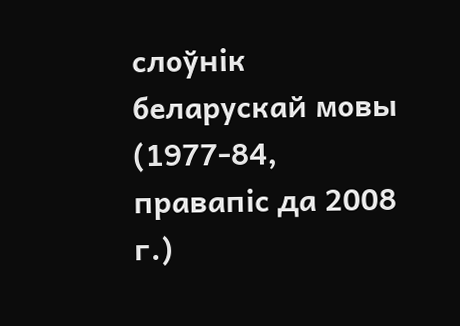слоўнік беларускай мовы (1977-84, правапіс да 2008 г.)